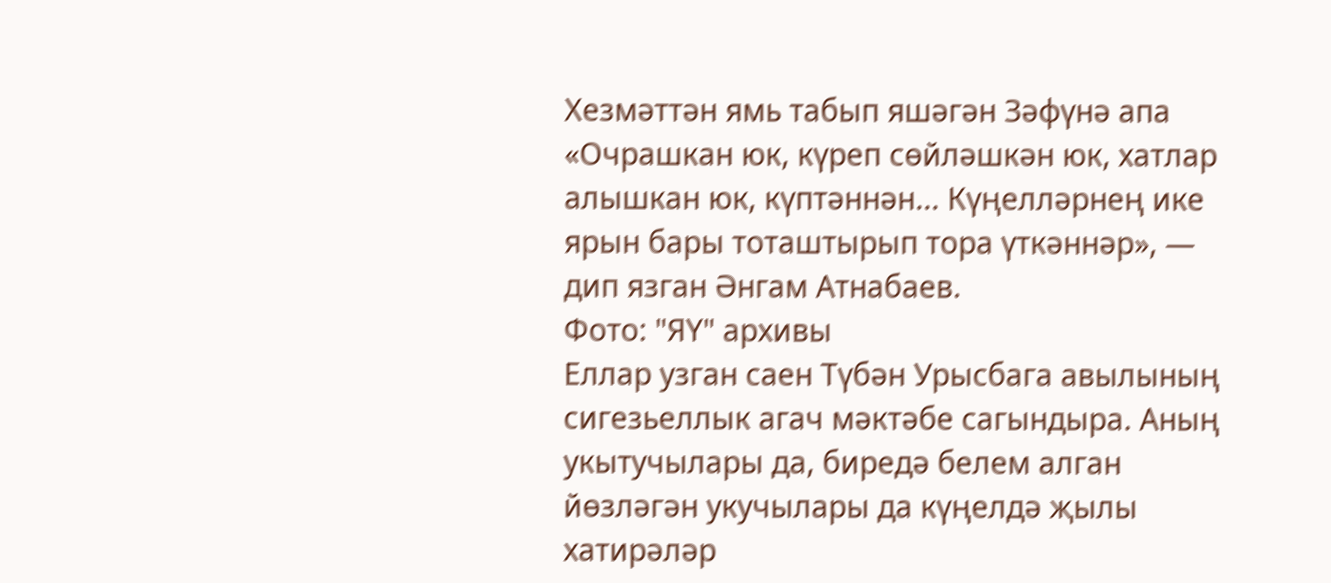Хезмәттән ямь табып яшәгән Зәфүнә апа
«Очрашкан юк, күреп сөйләшкән юк, хатлар алышкан юк, күптәннән... Күңелләрнең ике ярын бары тоташтырып тора үткәннәр», — дип язган Әнгам Атнабаев.
Фото: "ЯҮ" архивы
Еллар узган саен Түбән Урысбага авылының сигезьеллык агач мәктәбе сагындыра. Аның укытучылары да, биредә белем алган йөзләгән укучылары да күңелдә җылы хатирәләр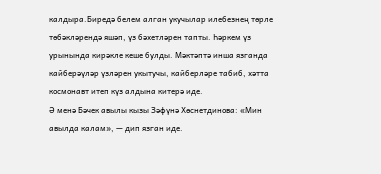калдыра.Биредә белем алган укучылар илебезнең төрле төбәкләрендә яшәп, үз бәхетләрен тапты. Һәркем үз урынында кирәкле кеше булды. Мәктәптә инша язганда кайберәүләр үзләрен укытучы, кайберләре табиб, хәтта космонавт итеп күз алдына китерә иде.
Ә менә Бәчек авылы кызы Зәфүнә Хөснетдинова: «Мин авылда калам», — дип язган иде.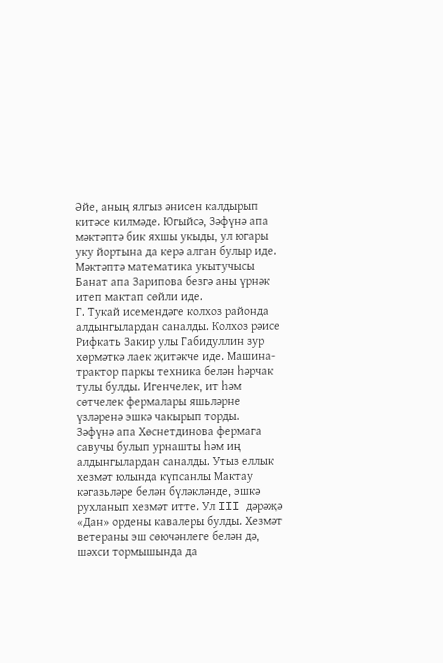Әйе, аның ялгыз әнисен калдырып китәсе килмәде. Югыйсә, Зәфүнә апа мәктәптә бик яхшы укыды, ул югары уку йортына да керә алган булыр иде. Мәктәптә математика укытучысы Банат апа Зарипова безгә аны үрнәк итеп мактап сөйли иде.
Г. Тукай исемендәге колхоз районда алдынгылардан саналды. Колхоз рәисе Рифкать Закир улы Габидуллин зур хөрмәткә лаек җитәкче иде. Машина-трактор паркы техника белән һәрчак тулы булды. Игенчелек, ит һәм сөтчелек фермалары яшьләрне үзләренә эшкә чакырып торды.
Зәфүнә апа Хөснетдинова фермага савучы булып урнашты һәм иң алдынгылардан саналды. Утыз еллык хезмәт юлында күпсанлы Мактау кәгазьләре белән бүләкләнде, эшкә рухланып хезмәт итте. Ул III дәрәҗә «Дан» ордены кавалеры булды. Хезмәт ветераны эш сөючәнлеге белән дә, шәхси тормышында да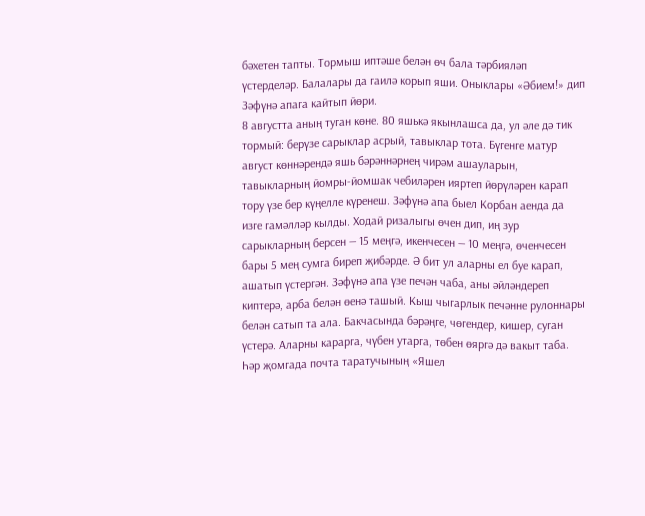бәхетен тапты. Тормыш иптәше белән өч бала тәрбияләп үстерделәр. Балалары да гаилә корып яши. Оныклары «Әбием!» дип Зәфүнә апага кайтып йөри.
8 августта аның туган көне. 80 яшькә якынлашса да, ул әле дә тик тормый: берүзе сарыклар асрый, тавыклар тота. Бүгенге матур август көннәрендә яшь бәрәннәрнең чирәм ашауларын, тавыкларның йомры-йомшак чебиләрен ияртеп йөрүләрен карап тору үзе бер күңелле күренеш. Зәфүнә апа быел Корбан аенда да изге гамәлләр кылды. Ходай ризалыгы өчен дип, иң зур сарыкларның берсен — 15 меңгә, икенчесен — 10 меңгә, өченчесен бары 5 мең сумга биреп җибәрде. Ә бит ул аларны ел буе карап, ашатып үстергән. Зәфүнә апа үзе печән чаба, аны әйләндереп киптерә, арба белән өенә ташый. Кыш чыгарлык печәнне рулоннары белән сатып та ала. Бакчасында бәрәңге, чөгендер, кишер, суган үстерә. Аларны карарга, чүбен утарга, төбен өяргә дә вакыт таба.
Һәр җомгада почта таратучының «Яшел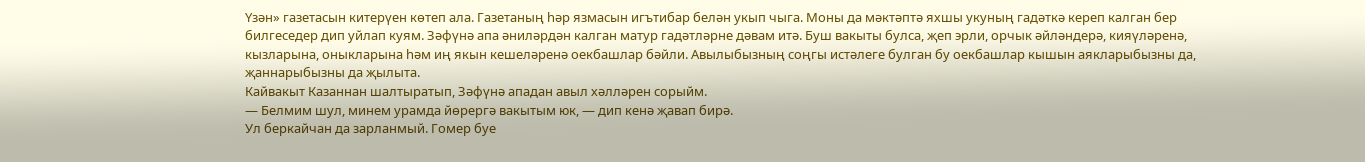Үзән» газетасын китерүен көтеп ала. Газетаның һәр язмасын игътибар белән укып чыга. Моны да мәктәптә яхшы укуның гадәткә кереп калган бер билгеседер дип уйлап куям. Зәфүнә апа әниләрдән калган матур гадәтләрне дәвам итә. Буш вакыты булса, җеп эрли, орчык әйләндерә, кияүләренә, кызларына, оныкларына һәм иң якын кешеләренә оекбашлар бәйли. Авылыбызның соңгы истәлеге булган бу оекбашлар кышын аякларыбызны да, җаннарыбызны да җылыта.
Кайвакыт Казаннан шалтыратып, Зәфүнә ападан авыл хәлләрен сорыйм.
— Белмим шул, минем урамда йөрергә вакытым юк, — дип кенә җавап бирә.
Ул беркайчан да зарланмый. Гомер буе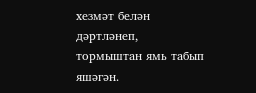хезмәт белән дәртләнеп, тормыштан ямь табып яшәгән.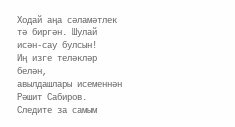Ходай аңа сәламәтлек тә биргән. Шулай исән-сау булсын!
Иң изге теләкләр белән,
авылдашлары исеменнән Рәшит Сабиров.
Следите за самым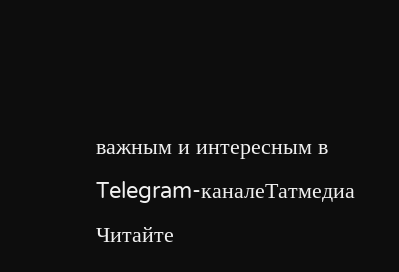важным и интересным в Telegram-каналеТатмедиа
Читайте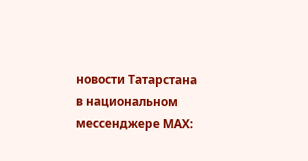новости Татарстана в национальном мессенджере MАХ: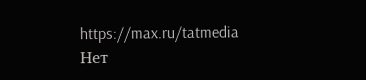https://max.ru/tatmedia
Нет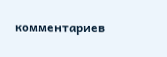комментариев